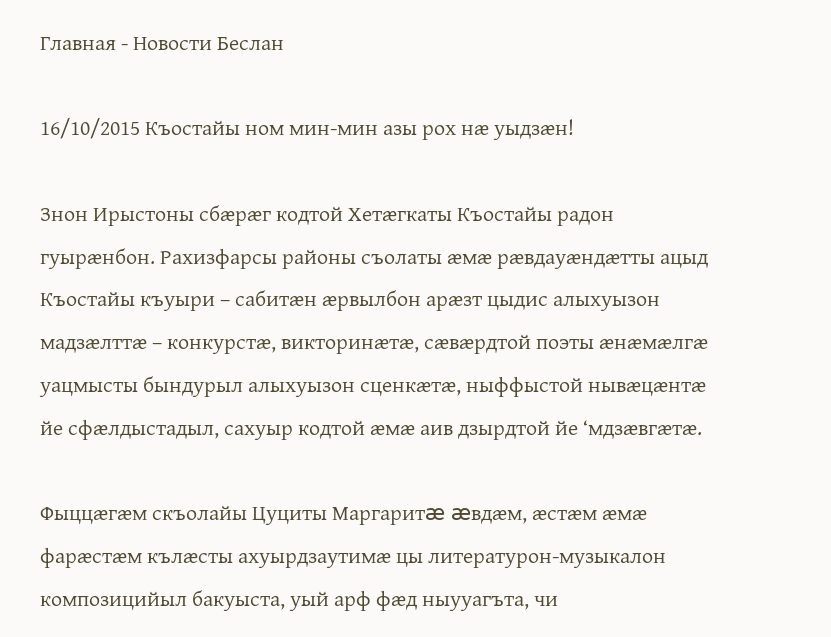Главная - Новости Беслан

16/10/2015 Къостайы ном мин-мин азы рох нæ уыдзæн!

Знон Ирыстоны сбæрæг кодтой Хетæгкаты Къостайы радон гуырæнбон. Рахизфарсы районы съолаты æмæ рæвдауæндæтты ацыд Къостайы къуыри – сабитæн æрвылбон арæзт цыдис алыхуызон мадзæлттæ – конкурстæ, викторинæтæ, сæвæрдтой поэты æнæмæлгæ уацмысты бындурыл алыхуызон сценкæтæ, ныффыстой нывæцæнтæ йе сфæлдыстадыл, сахуыр кодтой æмæ аив дзырдтой йе ‘мдзæвгæтæ.

Фыццæгæм скъолайы Цуциты Маргаритæ æвдæм, æстæм æмæ фарæстæм кълæсты ахуырдзаутимæ цы литературон-музыкалон композицийыл бакуыста, уый арф фæд ныууагъта, чи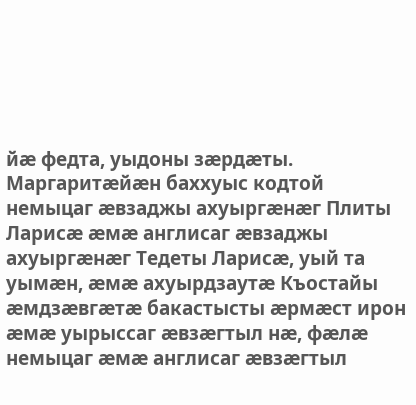йæ федта, уыдоны зæрдæты. Маргаритæйæн баххуыс кодтой немыцаг æвзаджы ахуыргæнæг Плиты Ларисæ æмæ англисаг æвзаджы ахуыргæнæг Тедеты Ларисæ, уый та уымæн, æмæ ахуырдзаутæ Къостайы æмдзæвгæтæ бакастысты æрмæст ирон æмæ уырыссаг æвзæгтыл нæ, фæлæ немыцаг æмæ англисаг æвзæгтыл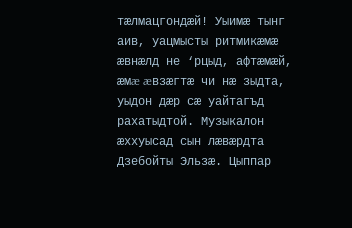тæлмацгондæй! Уыимæ тынг аив, уацмысты ритмикæмæ æвнæлд не ‘рцыд, афтæмæй, æмæ æвзæгтæ чи нæ зыдта, уыдон дæр сæ уайтагъд рахатыдтой. Музыкалон æххуысад сын лæвæрдта Дзебойты Эльзæ. Цыппар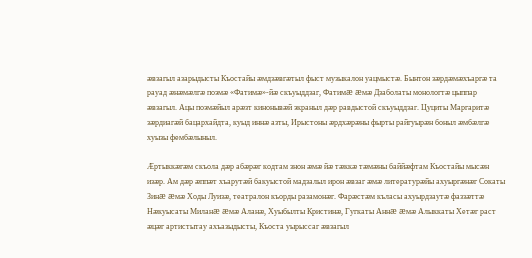æвзагыл азарыдысты Къостайы æмдзæвгæтыл фыст музыкалон уацмыстæ. Бынтон зæрдæмæхъаргæ та рауад æнæмæлгæ поэмæ «Фатимæ»-йæ скъуыддзаг, Фатимæ æмæ Дзаболаты монологтæ цыппар æвзагыл. Ацы поэмæйыл арæзт кинонывæй экраныл дæр равдыстой скъуыддзаг. Цуциты Маргаритæ зæрдиагæй бацархайдта, куыд иннæ азты, Ирыстоны æрдхæрæны фырты райгуырæн боныл æмбæлгæ хуызы фембæлыныл.

Æртыккæгæм скъола дæр абæрæг кодтам знон æмæ йæ тæккæ тæмæны баййæфтам Къостайы мысæн изæр. Ам дæр æппæт хъарутæй бакуыстой мадзалыл ирон æвзаг æмæ литературæйы ахуыргæнæг Сокаты Зинæ æмæ Ходы Луизæ, театралон къорды разамонæг. Фарæстæм къласы ахуырдзаутæ фаззæттæ Нæкуысаты Миланæ æмæ Аланæ, Хуыбылты Кристинæ, Гугкаты Аннæ æмæ Алыккаты Хетæг раст æцæг артистытау ахъазыдысты, Къоста уырыссаг æвзагыл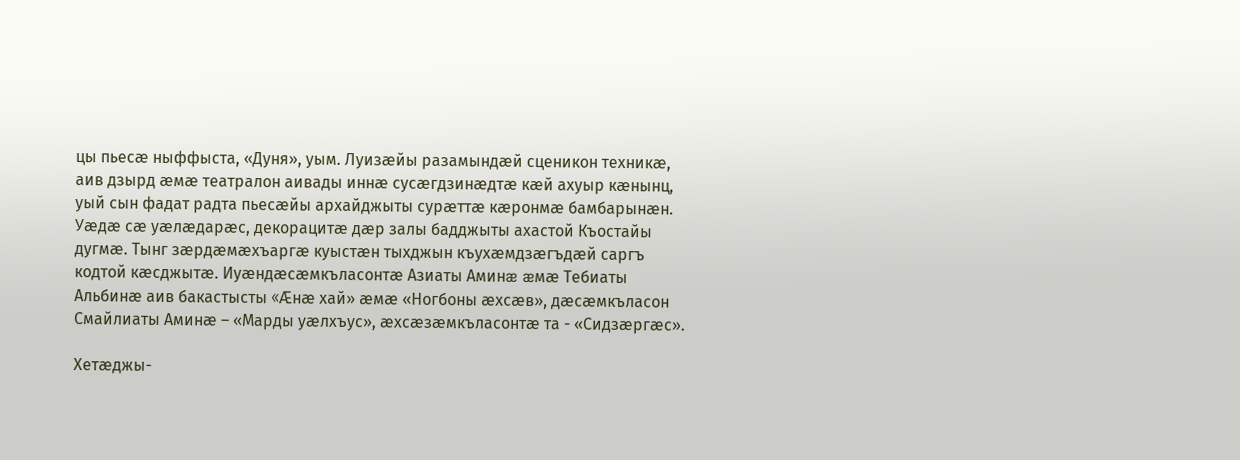цы пьесæ ныффыста, «Дуня», уым. Луизæйы разамындæй сценикон техникæ, аив дзырд æмæ театралон аивады иннæ сусæгдзинæдтæ кæй ахуыр кæнынц, уый сын фадат радта пьесæйы архайджыты сурæттæ кæронмæ бамбарынæн. Уæдæ сæ уæлæдарæс, декорацитæ дæр залы бадджыты ахастой Къостайы дугмæ. Тынг зæрдæмæхъаргæ куыстæн тыхджын къухæмдзæгъдæй саргъ кодтой кæсджытæ. Иуæндæсæмкъласонтæ Азиаты Аминæ æмæ Тебиаты Альбинæ аив бакастысты «Æнæ хай» æмæ «Ногбоны æхсæв», дæсæмкъласон Смайлиаты Аминæ – «Марды уæлхъус», æхсæзæмкъласонтæ та - «Сидзæргæс».

Хетæджы-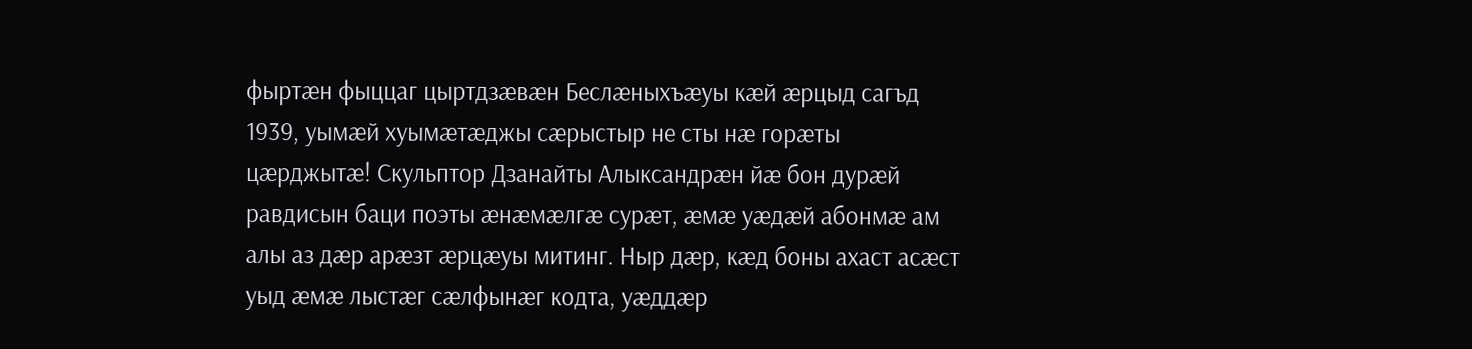фыртæн фыццаг цыртдзæвæн Беслæныхъæуы кæй æрцыд сагъд 1939, уымæй хуымæтæджы сæрыстыр не сты нæ горæты цæрджытæ! Скульптор Дзанайты Алыксандрæн йæ бон дурæй равдисын баци поэты æнæмæлгæ сурæт, æмæ уæдæй абонмæ ам алы аз дæр арæзт æрцæуы митинг. Ныр дæр, кæд боны ахаст асæст уыд æмæ лыстæг сæлфынæг кодта, уæддæр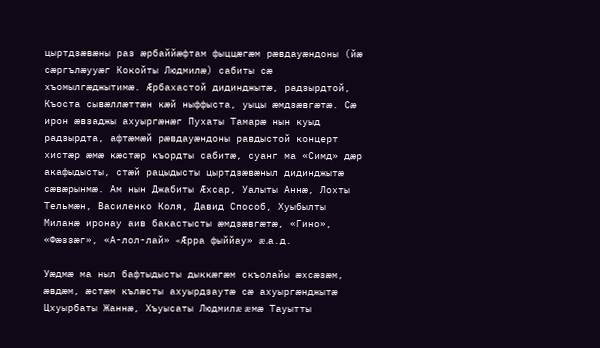цыртдзæвæны раз æрбаййæфтам фыццæгæм рæвдауæндоны (йæ сæргълæууæг Кокойты Людмилæ) сабиты сæ хъомылгæджытимæ. Æрбахастой дидинджытæ, радзырдтой, Къоста сывæллæттæн кæй ныффыста, уыцы æмдзæвгæтæ. Сæ ирон æвзаджы ахуыргæнæг Пухаты Тамарæ нын куыд радзырдта, афтæмæй рæвдауæндоны равдыстой концерт хистæр æмæ кæстæр къордты сабитæ, суанг ма «Симд» дæр акафыдысты, стæй рацыдысты цыртдзæвæныл дидинджытæ сæвæрынмæ. Ам нын Джабиты Æхсар, Уалыты Аннæ, Лохты Тельмæн, Василенко Коля, Давид Способ, Хуыбылты Миланæ иронау аив бакастысты æмдзæвгæтæ, «Гино», «Фæззæг», «А-лол-лай» «Æрра фыййау» æ.а.д.

Уæдмæ ма ныл бафтыдысты дыккæгæм скъолайы æхсæзæм, æвдæм, æстæм кълæсты ахуырдзаутæ сæ ахуыргæнджытæ Цхуырбаты Жаннæ, Хъуысаты Людмилæ æмæ Тауытты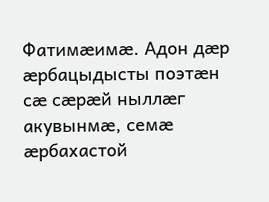Фатимæимæ. Адон дæр æрбацыдысты поэтæн сæ сæрæй ныллæг акувынмæ, семæ æрбахастой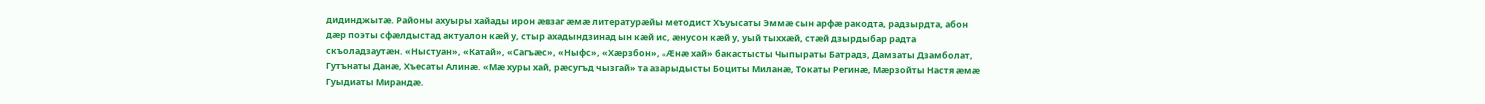дидинджытæ. Районы ахуыры хайады ирон æвзаг æмæ литературæйы методист Хъуысаты Эммæ сын арфæ ракодта, радзырдта, абон дæр поэты сфæлдыстад актуалон кæй у, стыр ахадындзинад ын кæй ис, æнусон кæй у, уый тыххæй, стæй дзырдыбар радта скъоладзаутæн. «Ныстуан», «Катай», «Сагъæс», «Ныфс», «Хæрзбон», «Æнæ хай» бакастысты Чыпыраты Батрадз, Дамзаты Дзамболат, Гутънаты Данæ, Хъесаты Алинæ. «Мæ хуры хай, рæсугъд чызгай» та азарыдысты Боциты Миланæ, Токаты Регинæ, Мæрзойты Настя æмæ Гуыдиаты Мирандæ.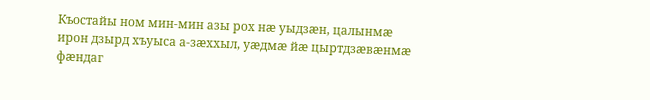Къостайы ном мин-мин азы рох нæ уыдзæн, цалынмæ ирон дзырд хъуыса а-зæххыл, уæдмæ йæ цыртдзæвæнмæ фæндаг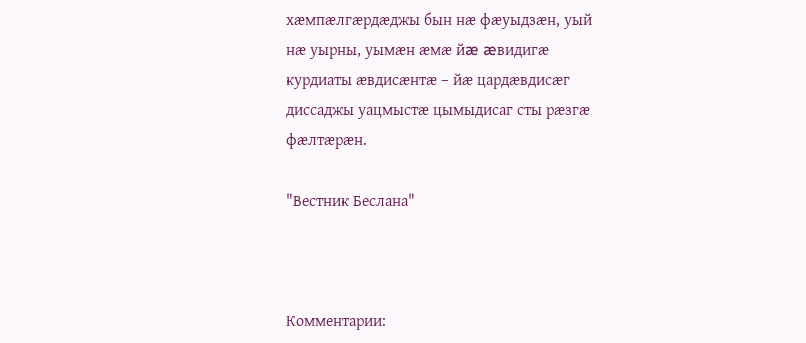хæмпæлгæрдæджы бын нæ фæуыдзæн, уый нæ уырны, уымæн æмæ йæ æвидигæ курдиаты æвдисæнтæ – йæ цардæвдисæг диссаджы уацмыстæ цымыдисаг сты рæзгæ фæлтæрæн.

"Вестник Беслана"



Комментарии: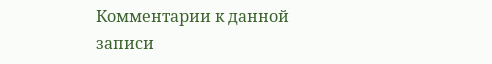Комментарии к данной записи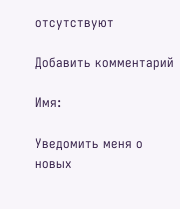отсутствуют

Добавить комментарий

Имя:

Уведомить меня о новых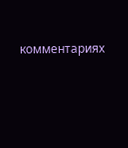комментариях